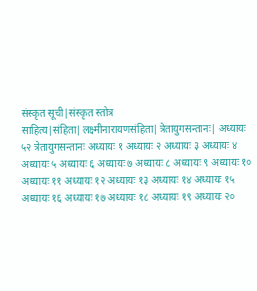संस्कृत सूची|संस्कृत स्तोत्र साहित्य|संहिता|लक्ष्मीनारायणसंहिता|त्रेतायुगसन्तानः| अध्यायः ५२ त्रेतायुगसन्तानः अध्यायः १ अध्यायः २ अध्यायः ३ अध्यायः ४ अध्यायः ५ अध्यायः ६ अध्यायः ७ अध्यायः ८ अध्यायः ९ अध्यायः १० अध्यायः ११ अध्यायः १२ अध्यायः १३ अध्यायः १४ अध्यायः १५ अध्यायः १६ अध्यायः १७ अध्यायः १८ अध्यायः १९ अध्यायः २०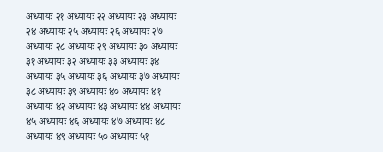अध्यायः २१ अध्यायः २२ अध्यायः २३ अध्यायः २४ अध्यायः २५ अध्यायः २६ अध्यायः २७ अध्यायः २८ अध्यायः २९ अध्यायः ३० अध्यायः ३१ अध्यायः ३२ अध्यायः ३३ अध्यायः ३४ अध्यायः ३५ अध्यायः ३६ अध्यायः ३७ अध्यायः ३८ अध्यायः ३९ अध्यायः ४० अध्यायः ४१ अध्यायः ४२ अध्यायः ४३ अध्यायः ४४ अध्यायः ४५ अध्यायः ४६ अध्यायः ४७ अध्यायः ४८ अध्यायः ४९ अध्यायः ५० अध्यायः ५१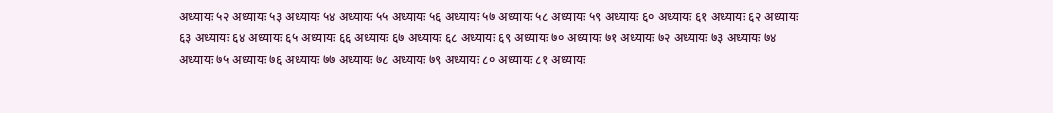अध्यायः ५२ अध्यायः ५३ अध्यायः ५४ अध्यायः ५५ अध्यायः ५६ अध्यायः ५७ अध्यायः ५८ अध्यायः ५९ अध्यायः ६० अध्यायः ६१ अध्यायः ६२ अध्यायः ६३ अध्यायः ६४ अध्यायः ६५ अध्यायः ६६ अध्यायः ६७ अध्यायः ६८ अध्यायः ६९ अध्यायः ७० अध्यायः ७१ अध्यायः ७२ अध्यायः ७३ अध्यायः ७४ अध्यायः ७५ अध्यायः ७६ अध्यायः ७७ अध्यायः ७८ अध्यायः ७९ अध्यायः ८० अध्यायः ८१ अध्यायः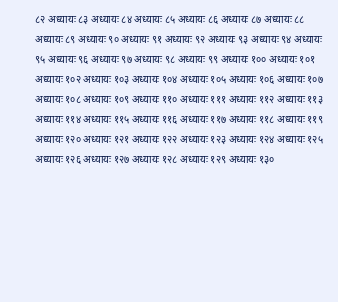८२ अध्यायः ८३ अध्यायः ८४ अध्यायः ८५ अध्यायः ८६ अध्यायः ८७ अध्यायः ८८ अध्यायः ८९ अध्यायः ९० अध्यायः ९१ अध्यायः ९२ अध्यायः ९३ अध्यायः ९४ अध्यायः ९५ अध्यायः ९६ अध्यायः ९७ अध्यायः ९८ अध्यायः ९९ अध्यायः १०० अध्यायः १०१ अध्यायः १०२ अध्यायः १०३ अध्यायः १०४ अध्यायः १०५ अध्यायः १०६ अध्यायः १०७ अध्यायः १०८ अध्यायः १०९ अध्यायः ११० अध्यायः १११ अध्यायः ११२ अध्यायः ११३ अध्यायः ११४ अध्यायः ११५ अध्यायः ११६ अध्यायः ११७ अध्यायः ११८ अध्यायः ११९ अध्यायः १२० अध्यायः १२१ अध्यायः १२२ अध्यायः १२३ अध्यायः १२४ अध्यायः १२५ अध्यायः १२६ अध्यायः १२७ अध्यायः १२८ अध्यायः १२९ अध्यायः १३०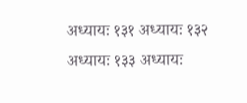अध्यायः १३१ अध्यायः १३२ अध्यायः १३३ अध्यायः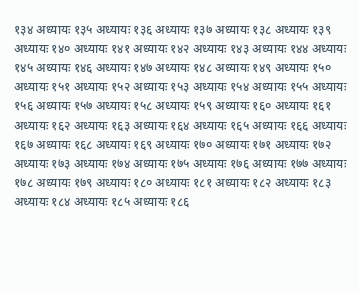१३४ अध्यायः १३५ अध्यायः १३६ अध्यायः १३७ अध्यायः १३८ अध्यायः १३९ अध्यायः १४० अध्यायः १४१ अध्यायः १४२ अध्यायः १४३ अध्यायः १४४ अध्यायः १४५ अध्यायः १४६ अध्यायः १४७ अध्यायः १४८ अध्यायः १४९ अध्यायः १५० अध्यायः १५१ अध्यायः १५२ अध्यायः १५३ अध्यायः १५४ अध्यायः १५५ अध्यायः १५६ अध्यायः १५७ अध्यायः १५८ अध्यायः १५९ अध्यायः १६० अध्यायः १६१ अध्यायः १६२ अध्यायः १६३ अध्यायः १६४ अध्यायः १६५ अध्यायः १६६ अध्यायः १६७ अध्यायः १६८ अध्यायः १६९ अध्यायः १७० अध्यायः १७१ अध्यायः १७२ अध्यायः १७३ अध्यायः १७४ अध्यायः १७५ अध्यायः १७६ अध्यायः १७७ अध्यायः १७८ अध्यायः १७९ अध्यायः १८० अध्यायः १८१ अध्यायः १८२ अध्यायः १८३ अध्यायः १८४ अध्यायः १८५ अध्यायः १८६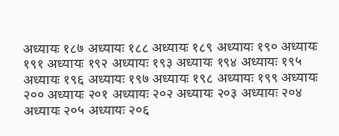अध्यायः १८७ अध्यायः १८८ अध्यायः १८९ अध्यायः १९० अध्यायः १९१ अध्यायः १९२ अध्यायः १९३ अध्यायः १९४ अध्यायः १९५ अध्यायः १९६ अध्यायः १९७ अध्यायः १९८ अध्यायः १९९ अध्यायः २०० अध्यायः २०१ अध्यायः २०२ अध्यायः २०३ अध्यायः २०४ अध्यायः २०५ अध्यायः २०६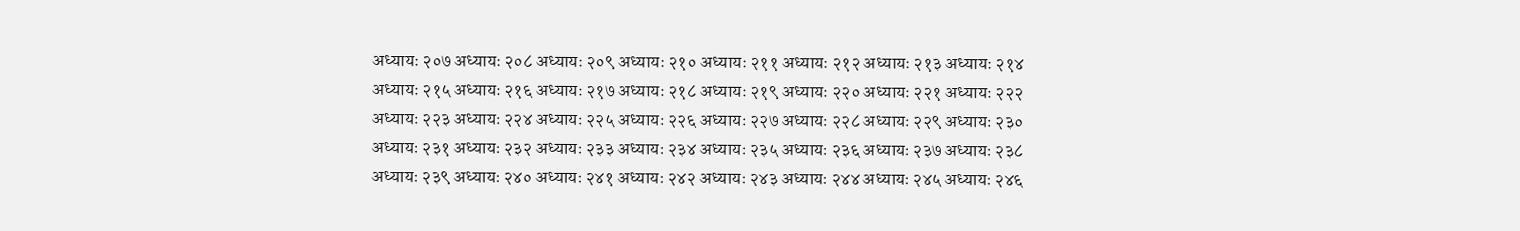अध्यायः २०७ अध्यायः २०८ अध्यायः २०९ अध्यायः २१० अध्यायः २११ अध्यायः २१२ अध्यायः २१३ अध्यायः २१४ अध्यायः २१५ अध्यायः २१६ अध्यायः २१७ अध्यायः २१८ अध्यायः २१९ अध्यायः २२० अध्यायः २२१ अध्यायः २२२ अध्यायः २२३ अध्यायः २२४ अध्यायः २२५ अध्यायः २२६ अध्यायः २२७ अध्यायः २२८ अध्यायः २२९ अध्यायः २३० अध्यायः २३१ अध्यायः २३२ अध्यायः २३३ अध्यायः २३४ अध्यायः २३५ अध्यायः २३६ अध्यायः २३७ अध्यायः २३८ अध्यायः २३९ अध्यायः २४० अध्यायः २४१ अध्यायः २४२ अध्यायः २४३ अध्यायः २४४ अध्यायः २४५ अध्यायः २४६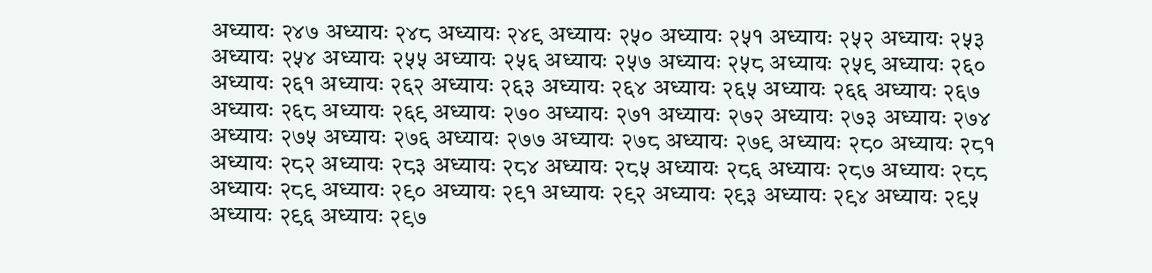अध्यायः २४७ अध्यायः २४८ अध्यायः २४९ अध्यायः २५० अध्यायः २५१ अध्यायः २५२ अध्यायः २५३ अध्यायः २५४ अध्यायः २५५ अध्यायः २५६ अध्यायः २५७ अध्यायः २५८ अध्यायः २५९ अध्यायः २६० अध्यायः २६१ अध्यायः २६२ अध्यायः २६३ अध्यायः २६४ अध्यायः २६५ अध्यायः २६६ अध्यायः २६७ अध्यायः २६८ अध्यायः २६९ अध्यायः २७० अध्यायः २७१ अध्यायः २७२ अध्यायः २७३ अध्यायः २७४ अध्यायः २७५ अध्यायः २७६ अध्यायः २७७ अध्यायः २७८ अध्यायः २७९ अध्यायः २८० अध्यायः २८१ अध्यायः २८२ अध्यायः २८३ अध्यायः २८४ अध्यायः २८५ अध्यायः २८६ अध्यायः २८७ अध्यायः २८८ अध्यायः २८९ अध्यायः २९० अध्यायः २९१ अध्यायः २९२ अध्यायः २९३ अध्यायः २९४ अध्यायः २९५ अध्यायः २९६ अध्यायः २९७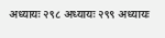अध्यायः २९८ अध्यायः २९९ अध्यायः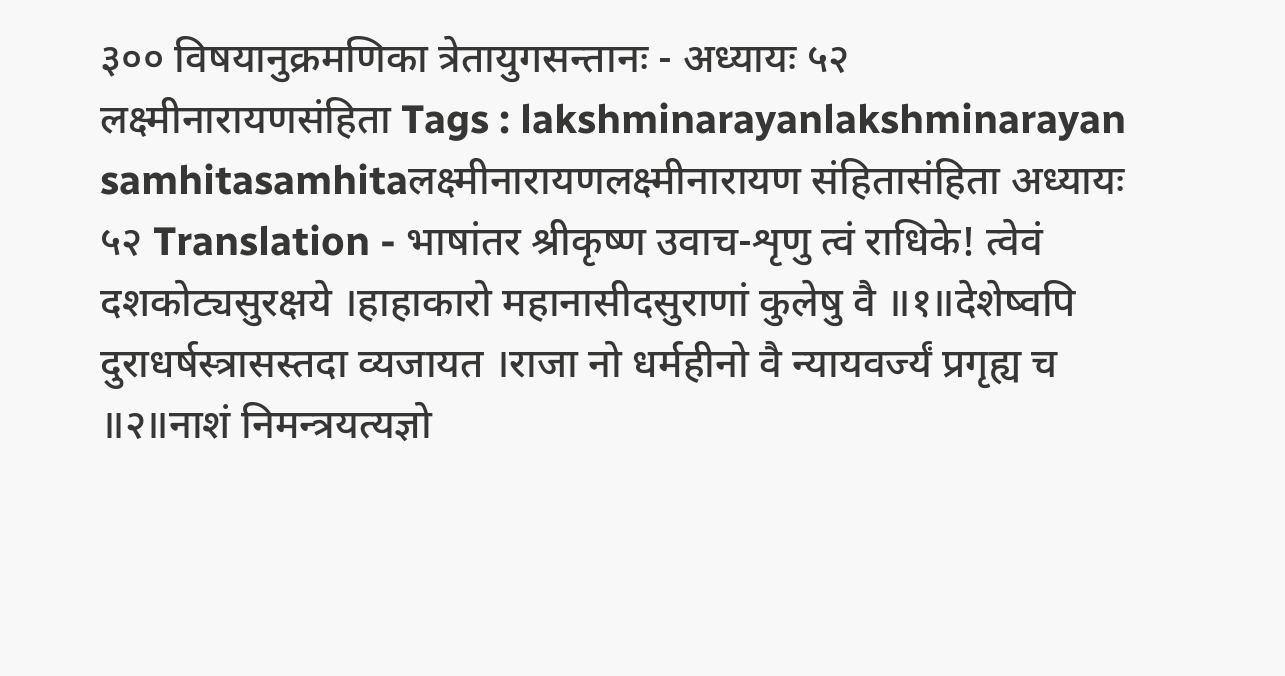३०० विषयानुक्रमणिका त्रेतायुगसन्तानः - अध्यायः ५२ लक्ष्मीनारायणसंहिता Tags : lakshminarayanlakshminarayan samhitasamhitaलक्ष्मीनारायणलक्ष्मीनारायण संहितासंहिता अध्यायः ५२ Translation - भाषांतर श्रीकृष्ण उवाच-शृणु त्वं राधिके! त्वेवं दशकोट्यसुरक्षये ।हाहाकारो महानासीदसुराणां कुलेषु वै ॥१॥देशेष्वपि दुराधर्षस्त्रासस्तदा व्यजायत ।राजा नो धर्महीनो वै न्यायवर्ज्यं प्रगृह्य च ॥२॥नाशं निमन्त्रयत्यज्ञो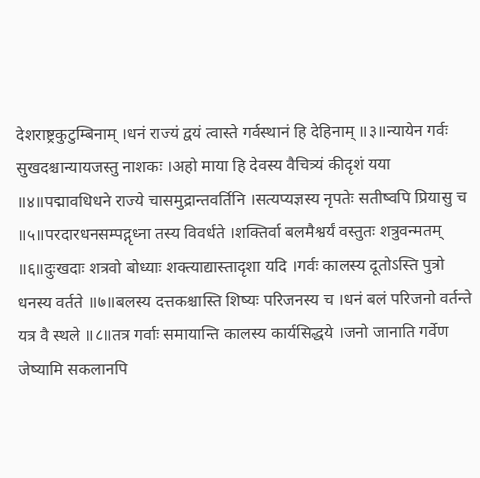देशराष्ट्रकुटुम्बिनाम् ।धनं राज्यं द्वयं त्वास्ते गर्वस्थानं हि देहिनाम् ॥३॥न्यायेन गर्वः सुखदश्चान्यायजस्तु नाशकः ।अहो माया हि देवस्य वैचित्र्यं कीदृशं यया ॥४॥पद्मावधिधने राज्ये चासमुद्रान्तवर्तिनि ।सत्यप्यज्ञस्य नृपतेः सतीष्वपि प्रियासु च ॥५॥परदारधनसम्पद्गृध्ना तस्य विवर्धते ।शक्तिर्वा बलमैश्वर्यं वस्तुतः शत्रुवन्मतम् ॥६॥दुःखदाः शत्रवो बोध्याः शक्त्याद्यास्तादृशा यदि ।गर्वः कालस्य दूतोऽस्ति पुत्रो धनस्य वर्तते ॥७॥बलस्य दत्तकश्चास्ति शिष्यः परिजनस्य च ।धनं बलं परिजनो वर्तन्ते यत्र वै स्थले ॥८॥तत्र गर्वाः समायान्ति कालस्य कार्यसिद्धये ।जनो जानाति गर्वेण जेष्यामि सकलानपि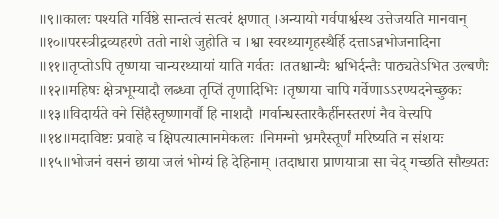॥९॥कालः पश्यति गर्विष्ठे सान्तत्वं सत्वरं क्षणात् ।अन्यायो गर्वपार्श्वस्थ उत्तेजयति मानवान् ॥१०॥परस्त्रीद्रव्यहरणे ततो नाशे जुहोति च ।श्वा स्वरथ्यागृहस्थैर्हि दत्ताऽन्नभोजनादिना ॥११॥तृप्तोऽपि तृष्णया चान्यरथ्यायां याति गर्वतः ।ततश्चान्यैः श्वभिर्दन्तैः पाठ्यतेऽभित उल्बणैः ॥१२॥महिषः क्षेत्रभूम्यादौ लब्ध्वा तृप्तिं तृणादिभिः ।तृष्णया चापि गर्वेणाऽऽरण्यदनेच्छुकः ॥१३॥विदार्यते वने सिंहैस्तृष्णागर्वौ हि नाशदौ ।गर्वान्धस्तारकैर्हीनस्तरणं नैव वेत्त्यपि ॥१४॥मदाविष्टः प्रवाहे च क्षिपत्यात्मानमेकलः ।निमग्नो भ्रमरैस्तूर्णं मरिष्यति न संशयः ॥१५॥भोजनं वसनं छाया जलं भोग्यं हि देहिनाम् ।तदाधारा प्राणयात्रा सा चेद् गच्छति सौख्यतः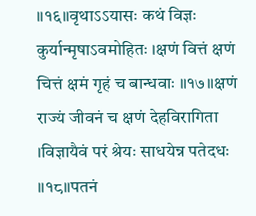॥१६॥वृथाऽऽयासः कथं विज्ञः कुर्यान्मृषाऽवमोहितः ।क्षणं वित्तं क्षणं चित्तं क्षमं गृहं च बान्धवाः ॥१७॥क्षणं राज्यं जीवनं च क्षणं देहविरागिता ।विज्ञायैवं परं श्रेयः साधयेन्न पतेदधः ॥१८॥पतनं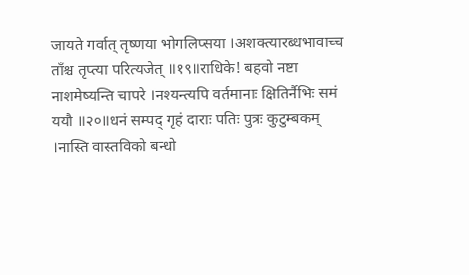जायते गर्वात् तृष्णया भोगलिप्सया ।अशक्त्यारब्धभावाच्च ताँश्च तृप्त्या परित्यजेत् ॥१९॥राधिके! बहवो नष्टा नाशमेष्यन्ति चापरे ।नश्यन्त्यपि वर्तमानाः क्षितिर्नैभिः समं ययौ ॥२०॥धनं सम्पद् गृहं दाराः पतिः पुत्रः कुटुम्बकम् ।नास्ति वास्तविको बन्धो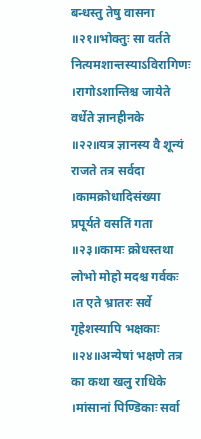बन्धस्तु तेषु वासना ॥२१॥भोक्तुः सा वर्तते नित्यमशान्तस्याऽविरागिणः ।रागोऽशान्तिश्च जायेते वर्धेते ज्ञानहीनके ॥२२॥यत्र ज्ञानस्य वै शून्यं राजते तत्र सर्वदा ।कामक्रोधादिसंख्या प्रपूर्यते वसतिं गता ॥२३॥कामः क्रोधस्तथा लोभो मोहो मदश्च गर्वकः ।त एते भ्रातरः सर्वे गृहेशस्यापि भक्षकाः ॥२४॥अन्येषां भक्षणे तत्र का कथा खलु राधिके ।मांसानां पिण्डिकाः सर्वा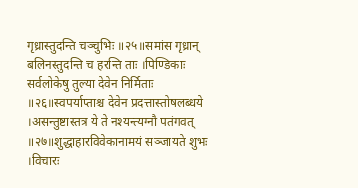गृध्रास्तुदन्ति चञ्चुभिः ॥२५॥समांस गृध्रान् बलिनस्तुदन्ति च हरन्ति ताः ।पिण्डिकाः सर्वलोकेषु तुल्या देवेन निर्मिताः ॥२६॥स्वपर्याप्ताश्च देवेन प्रदत्तास्तोषलब्धये ।असन्तुष्टास्तत्र ये ते नश्यन्त्यग्नौ पतंगवत् ॥२७॥शुद्धाहारविवेकानामयं सञ्जायते शुभः ।विचारः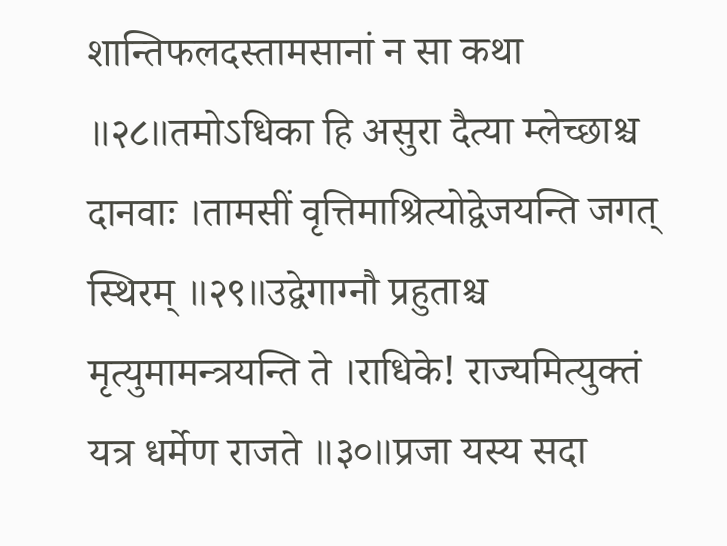शान्तिफलदस्तामसानां न सा कथा ॥२८॥तमोऽधिका हि असुरा दैत्या म्लेच्छाश्च दानवाः ।तामसीं वृत्तिमाश्रित्योद्वेजयन्ति जगत् स्थिरम् ॥२९॥उद्वेगाग्नौ प्रहुताश्च मृत्युमामन्त्रयन्ति ते ।राधिके! राज्यमित्युक्तं यत्र धर्मेण राजते ॥३०॥प्रजा यस्य सदा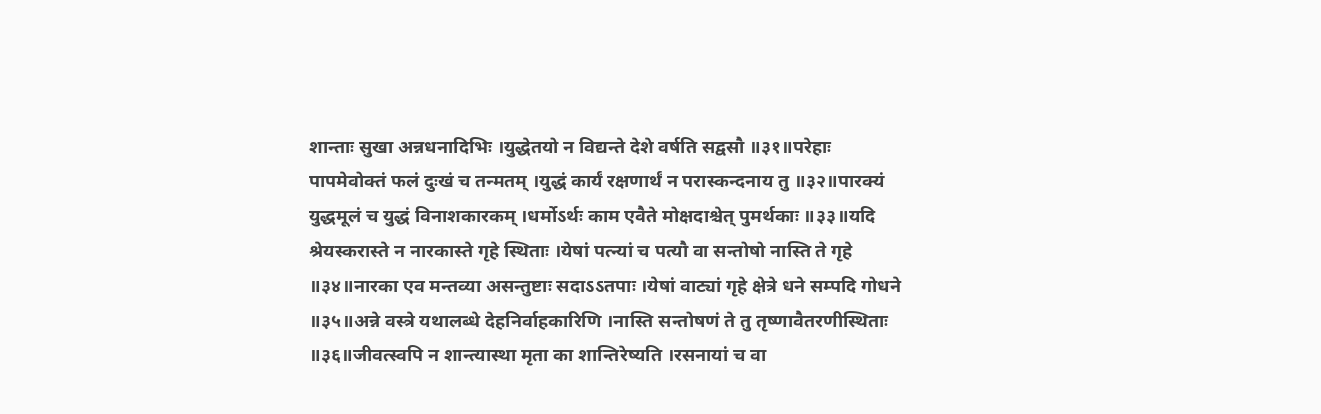शान्ताः सुखा अन्नधनादिभिः ।युद्धेतयो न विद्यन्ते देशे वर्षति सद्वसौ ॥३१॥परेहाः पापमेवोक्तं फलं दुःखं च तन्मतम् ।युद्धं कार्यं रक्षणार्थं न परास्कन्दनाय तु ॥३२॥पारक्यं युद्धमूलं च युद्धं विनाशकारकम् ।धर्मोऽर्थः काम एवैते मोक्षदाश्चेत् पुमर्थकाः ॥३३॥यदि श्रेयस्करास्ते न नारकास्ते गृहे स्थिताः ।येषां पत्न्यां च पत्यौ वा सन्तोषो नास्ति ते गृहे ॥३४॥नारका एव मन्तव्या असन्तुष्टाः सदाऽऽतपाः ।येषां वाट्यां गृहे क्षेत्रे धने सम्पदि गोधने ॥३५॥अन्ने वस्त्रे यथालब्धे देहनिर्वाहकारिणि ।नास्ति सन्तोषणं ते तु तृष्णावैतरणीस्थिताः ॥३६॥जीवत्स्वपि न शान्त्यास्था मृता का शान्तिरेष्यति ।रसनायां च वा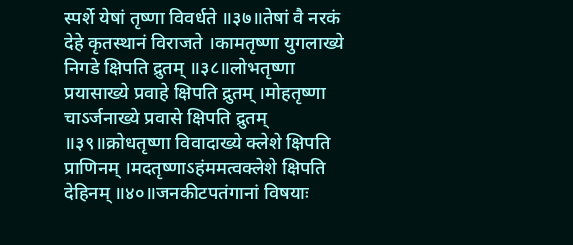स्पर्शे येषां तृष्णा विवर्धते ॥३७॥तेषां वै नरकं देहे कृतस्थानं विराजते ।कामतृष्णा युगलाख्ये निगडे क्षिपति द्रुतम् ॥३८॥लोभतृष्णा प्रयासाख्ये प्रवाहे क्षिपति द्रुतम् ।मोहतृष्णा चाऽर्जनाख्ये प्रवासे क्षिपति द्रुतम् ॥३९॥क्रोधतृष्णा विवादाख्ये क्लेशे क्षिपति प्राणिनम् ।मदतृष्णाऽहंममत्वक्लेशे क्षिपति देहिनम् ॥४०॥जनकीटपतंगानां विषयाः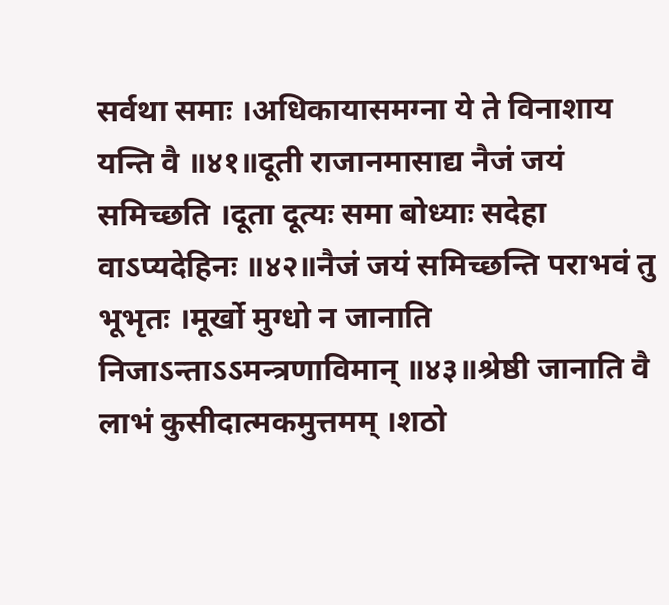सर्वथा समाः ।अधिकायासमग्ना ये ते विनाशाय यन्ति वै ॥४१॥दूती राजानमासाद्य नैजं जयं समिच्छति ।दूता दूत्यः समा बोध्याः सदेहा वाऽप्यदेहिनः ॥४२॥नैजं जयं समिच्छन्ति पराभवं तु भूभृतः ।मूर्खो मुग्धो न जानाति निजाऽन्ताऽऽमन्त्रणाविमान् ॥४३॥श्रेष्ठी जानाति वै लाभं कुसीदात्मकमुत्तमम् ।शठो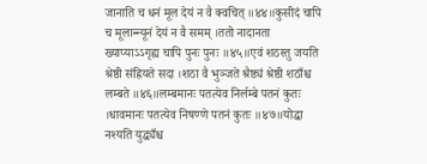जानाति च धनं मूल देयं न वै क्वचित् ॥४४॥कुसीदं चापि च मूलान्न्यूनं देयं न वै समम् ।ततो नादानता ख्याप्याऽऽगृह्य चापि पुनः पुनः ॥४५॥एवं शठस्तु जयति श्रेष्ठी संह्रियते सदा ।शठा वै भुञ्जते श्रैष्ठ्यं श्रेष्ठी शठाँश्च लम्बते ॥४६॥लम्बमानः पतत्येव निर्लम्बे पतनं कुतः ।धावमानः पतत्येव निषण्णे पतनं कुतः ॥४७॥योद्धा नश्यति युद्ध्यँश्च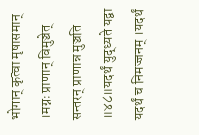भोगान् कृत्वा मृषासमान् ।मग्नः प्राणान् विमुञ्चेत् सन्तरन् प्राणान्न मुञ्चति ॥४८॥यदर्थं युद्ध्यते यद्वा यदर्थं च निमज्जनम् ।यदर्थं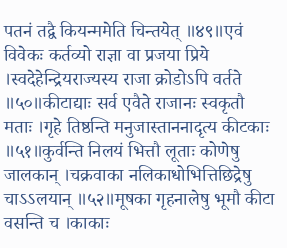पतनं तद्वै कियन्ममेति चिन्तयेत् ॥४९॥एवं विवेकः कर्तव्यो राज्ञा वा प्रजया प्रिये ।स्वदेहेन्द्रियराज्यस्य राजा क्रोडोऽपि वर्तते ॥५०॥कीटाद्याः सर्व एवैते राजानः स्वकृतौ मताः ।गृहे तिष्ठन्ति मनुजास्ताननादृत्य कीटकाः ॥५१॥कुर्वन्ति निलयं भित्तौ लूताः कोणेषु जालकान् ।चक्रवाका नलिकाधोभित्तिछिद्रेषु चाऽऽलयान् ॥५२॥मूषका गृहनालेषु भूमौ कीटा वसन्ति च ।काकाः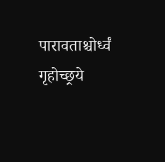पारावताश्चोर्ध्वं गृहोच्छ्रये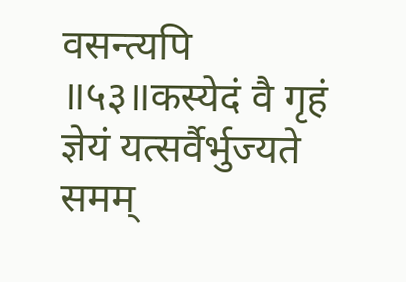वसन्त्यपि ॥५३॥कस्येदं वै गृहं ज्ञेयं यत्सर्वैर्भुज्यते समम्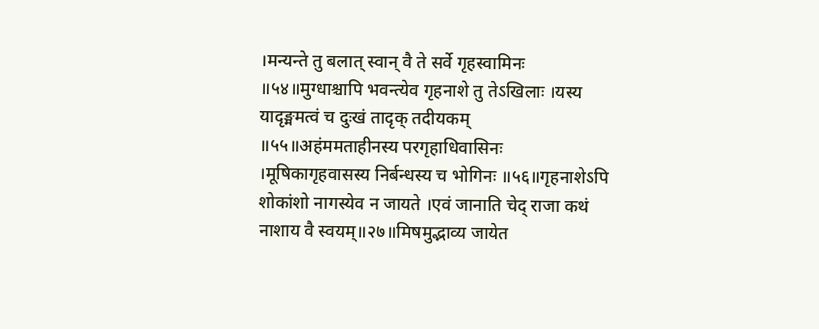।मन्यन्ते तु बलात् स्वान् वै ते सर्वे गृहस्वामिनः ॥५४॥मुग्धाश्चापि भवन्त्येव गृहनाशे तु तेऽखिलाः ।यस्य यादृङ्ममत्वं च दुःखं तादृक् तदीयकम् ॥५५॥अहंममताहीनस्य परगृहाधिवासिनः ।मूषिकागृहवासस्य निर्बन्धस्य च भोगिनः ॥५६॥गृहनाशेऽपि शोकांशो नागस्येव न जायते ।एवं जानाति चेद् राजा कथं नाशाय वै स्वयम्॥२७॥मिषमुद्भाव्य जायेत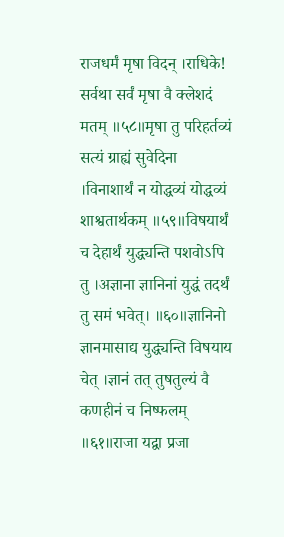राजधर्मं मृषा विदन् ।राधिके! सर्वथा सर्वं मृषा वै क्लेशदं मतम् ॥५८॥मृषा तु परिहर्तव्यं सत्यं ग्राह्यं सुवेदिना ।विनाशार्थं न योद्धव्यं योद्धव्यं शाश्वतार्थकम् ॥५९॥विषयार्थं च देहार्थं युद्ध्यन्ति पशवोऽपि तु ।अज्ञाना ज्ञानिनां युद्धं तदर्थं तु समं भवेत्। ॥६०॥ज्ञानिनो ज्ञानमासाद्य युद्ध्यन्ति विषयाय चेत् ।ज्ञानं तत् तुषतुल्यं वै कणहीनं च निष्फलम् ॥६१॥राजा यद्वा प्रजा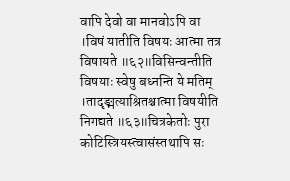वापि देवो वा मानवोऽपि वा ।विषं यातीति विषयः आत्मा तत्र विषायते ॥६२॥विसिन्वन्तीति विषयाः स्वेषु बध्नन्ति ये मतिम् ।तादृङ्मत्याश्रितश्चात्मा विषयीति निगद्यते ॥६३॥चित्रकेतोः पुरा कोटिस्त्रियस्त्वासंस्तथापि सः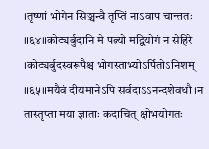।तृष्णां भोगेन सिञ्चन्वै तृप्तिं नाऽवाप चान्ततः ॥६४॥कोट्यर्बुदानि मे पत्न्यो मद्वियोगं न सेहिरे ।कोट्यर्बुदस्वरूपैश्च भोगस्ताभ्योऽर्पितोऽनिशम् ॥६५॥मयैवं दीयमानेऽपि सर्वदाऽऽनन्दशेवधौ ।न तास्तृप्ता मया ज्ञाताः कदाचित् क्षोभयोगतः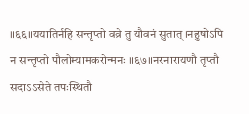॥६६॥ययातिर्नहि सन्तृप्तो वव्रे तु यौवनं सुतात् ।नहुषोऽपि न सन्तृप्तो पौलोम्यामकरोन्मनः ॥६७॥नरनारायणौ तृप्तौ सदाऽऽसेते तपःस्थितौ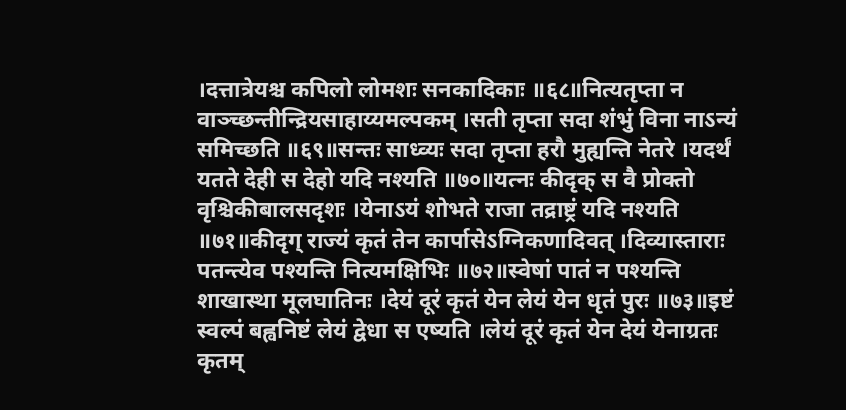।दत्तात्रेयश्च कपिलो लोमशः सनकादिकाः ॥६८॥नित्यतृप्ता न वाञ्च्छन्तीन्द्रियसाहाय्यमल्पकम् ।सती तृप्ता सदा शंभुं विना नाऽन्यं समिच्छति ॥६९॥सन्तः साध्व्यः सदा तृप्ता हरौ मुह्यन्ति नेतरे ।यदर्थं यतते देही स देहो यदि नश्यति ॥७०॥यत्नः कीदृक् स वै प्रोक्तो वृश्चिकीबालसदृशः ।येनाऽयं शोभते राजा तद्राष्ट्रं यदि नश्यति ॥७१॥कीदृग् राज्यं कृतं तेन कार्पासेऽग्निकणादिवत् ।दिव्यास्ताराः पतन्त्येव पश्यन्ति नित्यमक्षिभिः ॥७२॥स्वेषां पातं न पश्यन्ति शाखास्था मूलघातिनः ।देयं दूरं कृतं येन लेयं येन धृतं पुरः ॥७३॥इष्टं स्वल्पं बह्वनिष्टं लेयं द्वेधा स एष्यति ।लेयं दूरं कृतं येन देयं येनाग्रतः कृतम्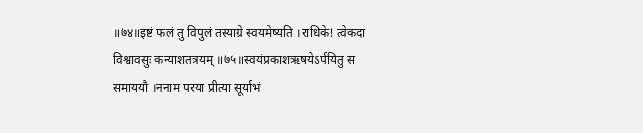॥७४॥इष्टं फलं तु विपुलं तस्याग्रे स्वयमेष्यति ।राधिके! त्वेकदा विश्वावसुः कन्याशतत्रयम् ॥७५॥स्वयंप्रकाशऋषयेऽर्पयितु स समाययौ ।ननाम परया प्रीत्या सूर्याभं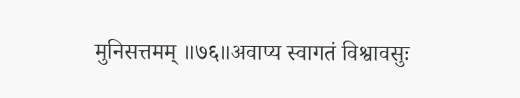मुनिसत्तमम् ॥७६॥अवाप्य स्वागतं विश्वावसुः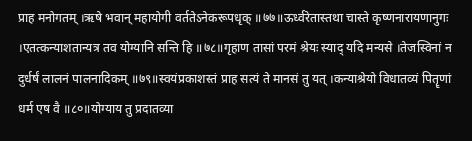प्राह मनोगतम् ।ऋषे भवान् महायोगी वर्ततेऽनेकरूपधृक् ॥७७॥ऊर्ध्वरेतास्तथा चास्ते कृष्णनारायणानुगः ।एतत्कन्याशतान्यत्र तव योग्यानि सन्ति हि ॥७८॥गृहाण तासां परमं श्रेयः स्याद् यदि मन्यसे ।तेजस्विनां न दुर्धर्षं लालनं पालनादिकम् ॥७९॥स्वयंप्रकाशस्तं प्राह सत्यं ते मानसं तु यत् ।कन्याश्रेयो विधातव्यं पितॄणां धर्म एष वै ॥८०॥योग्याय तु प्रदातव्या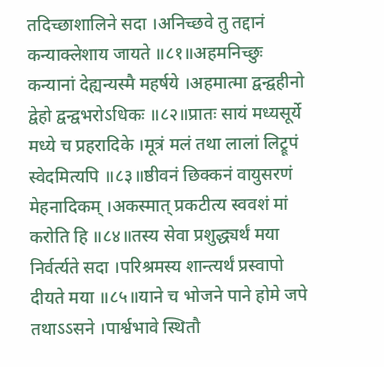तदिच्छाशालिने सदा ।अनिच्छवे तु तद्दानं कन्याक्लेशाय जायते ॥८१॥अहमनिच्छुः कन्यानां देह्यन्यस्मै महर्षये ।अहमात्मा द्वन्द्वहीनो द्वेहो द्वन्द्वभरोऽधिकः ॥८२॥प्रातः सायं मध्यसूर्ये मध्ये च प्रहरादिके ।मूत्रं मलं तथा लालां लिट्रूपं स्वेदमित्यपि ॥८३॥ष्ठीवनं छिक्कनं वायुसरणं मेहनादिकम् ।अकस्मात् प्रकटीत्य स्ववशं मां करोति हि ॥८४॥तस्य सेवा प्रशुद्ध्यर्थं मया निर्वर्त्यते सदा ।परिश्रमस्य शान्त्यर्थं प्रस्वापो दीयते मया ॥८५॥याने च भोजने पाने होमे जपे तथाऽऽसने ।पार्श्वभावे स्थितौ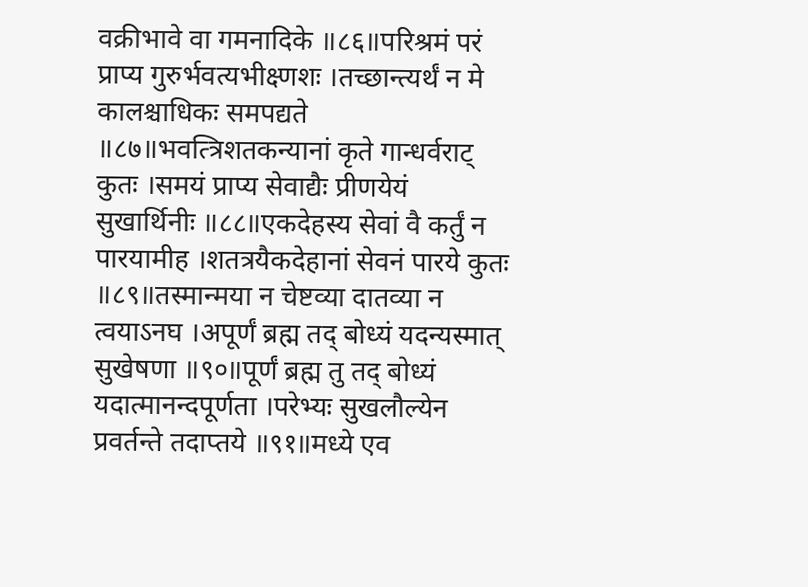वक्रीभावे वा गमनादिके ॥८६॥परिश्रमं परं प्राप्य गुरुर्भवत्यभीक्ष्णशः ।तच्छान्त्यर्थं न मे कालश्चाधिकः समपद्यते ॥८७॥भवत्त्रिशतकन्यानां कृते गान्धर्वराट् कुतः ।समयं प्राप्य सेवाद्यैः प्रीणयेयं सुखार्थिनीः ॥८८॥एकदेहस्य सेवां वै कर्तुं न पारयामीह ।शतत्रयैकदेहानां सेवनं पारये कुतः ॥८९॥तस्मान्मया न चेष्टव्या दातव्या न त्वयाऽनघ ।अपूर्णं ब्रह्म तद् बोध्यं यदन्यस्मात् सुखेषणा ॥९०॥पूर्णं ब्रह्म तु तद् बोध्यं यदात्मानन्दपूर्णता ।परेभ्यः सुखलौल्येन प्रवर्तन्ते तदाप्तये ॥९१॥मध्ये एव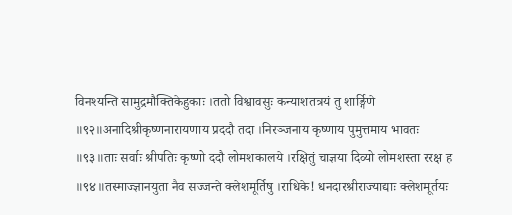विनश्यन्ति सामुद्रमौक्तिकेहुकाः ।ततो विश्वावसुः कन्याशतत्रयं तु शार्ङ्गिणे ॥९२॥अनादिश्रीकृष्णनारायणाय प्रददौ तदा ।निरञ्जनाय कृष्णाय पुमुत्तमाय भावतः ॥९३॥ताः सर्वाः श्रीपतिः कृष्णो ददौ लोमशकालये ।रक्षितुं चाज्ञया दिव्यो लोमशस्ता ररक्ष ह ॥९४॥तस्माज्ज्ञानयुता नैव सज्जन्ते क्लेशमूर्तिषु ।राधिके! धनदारश्रीराज्याद्याः क्लेशमूर्तयः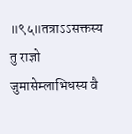॥९५॥तत्राऽऽसक्तस्य तु राज्ञो जुमासेम्लाभिधस्य वै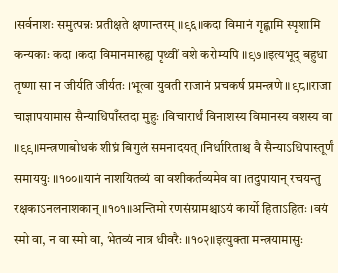।सर्वनाशः समुत्पन्नः प्रतीक्षते क्षणान्तरम् ॥९६॥कदा विमानं गृह्णामि स्पृशामि कन्यकाः कदा ।कदा विमानमारुह्य पृथ्वीं वशे करोम्यपि ॥९७॥इत्यभूद् बहुधा तृष्णा सा न जीर्यति जीर्यतः ।भूत्वा युवती राजानं प्रचकर्ष प्रमन्त्रणे ॥९८॥राजा चाज्ञापयामास सैन्याधिपाँस्तदा मुहुः ।विचारार्थं विनाशस्य विमानस्य वशस्य वा ॥९९॥मन्त्रणाबोधकं शीघ्रं बिगुलं समनादयत् ।निर्धारिताश्च वै सैन्याऽधिपास्तूर्णं समाययुः ॥१००॥यानं नाशयितव्यं वा वशीकर्तव्यमेव वा ।तदुपायान् रचयन्तु रक्षकाऽनलनाशकान् ॥१०१॥अन्तिमो रणसंग्रामश्चाऽयं कार्यो हिताऽहितः ।वयं स्मो वा, न वा स्मो वा, भेतव्यं नात्र धीवरैः ॥१०२॥इत्युक्ता मन्त्रयामासुः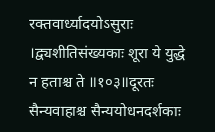रक्तवार्ध्यादयोऽसुराः ।द्व्यशीतिसंख्यकाः शूरा ये युद्धे न हताश्च ते ॥१०३॥दूरतः सैन्यवाहाश्च सैन्ययोधनदर्शकाः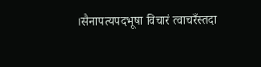।सैनापत्यपदभूषा विचारं त्वाचरँस्तदा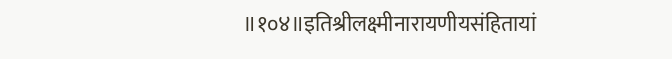॥१०४॥इतिश्रीलक्ष्मीनारायणीयसंहितायां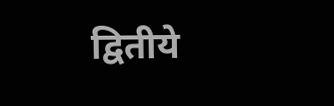द्वितीये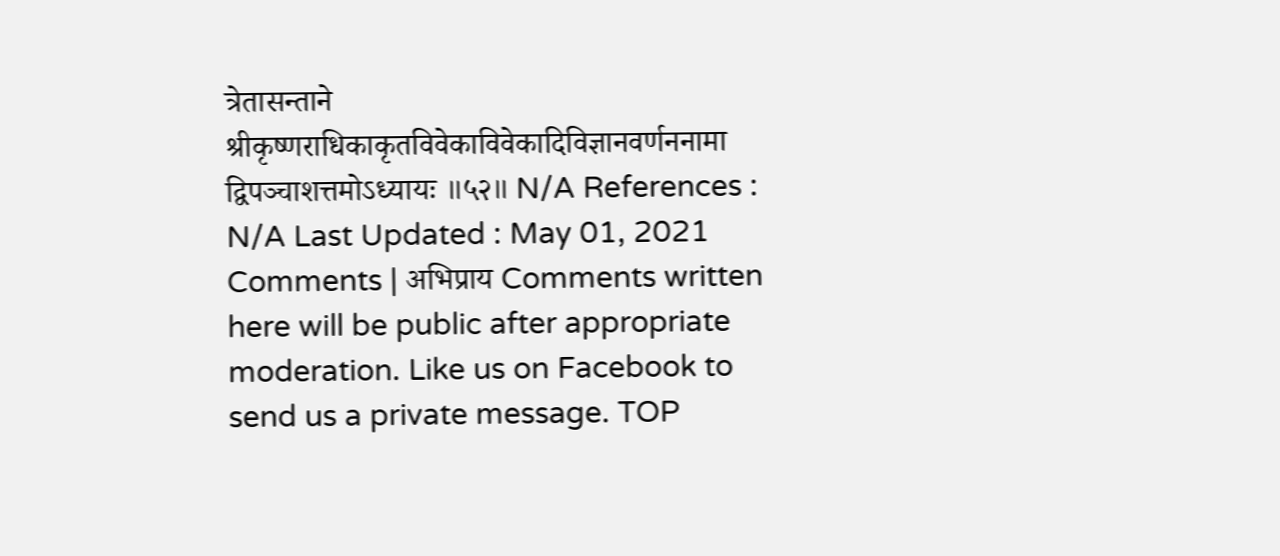त्रेतासन्ताने श्रीकृष्णराधिकाकृतविवेकाविवेकादिविज्ञानवर्णननामा द्विपञ्चाशत्तमोऽध्यायः ॥५२॥ N/A References : N/A Last Updated : May 01, 2021 Comments | अभिप्राय Comments written here will be public after appropriate moderation. Like us on Facebook to send us a private message. TOP